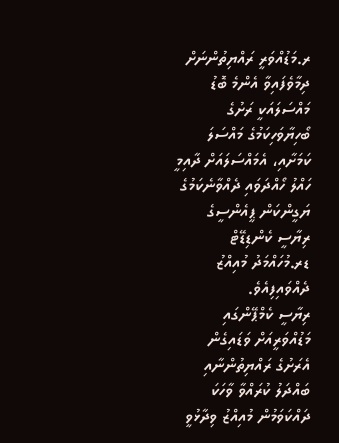ރ.މަޑުއްވަރީ ރައްޔިތުންނަށް ދިމާވެފައިވާ އެންމެ ބޮޑު މައްސަލައަކީ ރަށުގެ ބޯހިޔާވަހިކަމުގެ މައްސަލަ ކަމަށާއި، އެމައްސަލައަށް ދާއިމީ ހައްލު ހޯއްދަވައި ދެއްވާނެކަމުގެ ޔަގީންކަން ޕީއެންސީގެ ރިޔާސީ ކެންޑިޑޭޓް ޑރ.މުހައްމަދު މުއިއްޒު ދެއްވައިފިއެވެ.
ރިޔާސީ ކެމްޕޭންގައި މަޑުއްވަރީއަށް ވަޑައިގެން އެރަށުގެ ރައްޔިތުންނާއި ބައްދަލު ކުރައްވާ ވާހަކަ ދައްކަވަމުން މުއިއްޒު ވިދާޅުވީ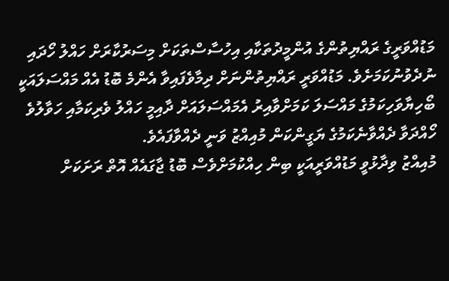މަޑުއްވަރީގެ ރައްޔިތުންގެ އުންމީދުތަކާއި އިހުސާސްތަކަށް މިސަރުކާރަށް ހައްލު ހޯދައި ނުދެވުނުކަމަށެވެ. މަޑުއްވަރީ ރައްޔިތުންނަށް ދިމާވެފައިވާ އެންމެ ބޮޑު އެއް މައްސަލައަކީ ބޯހިޔާވަހިކަމުގެ މައްސަލަ ކަމަށްވާއިރު އެމައްސަލައަށް ދާއިމީ ހައްލު ވެރިކަމާއި ހަވާލުވެ ހޯއްދަވާ ދެއްވާނެކަމުގެ ޔަގީންކަން މުއިއްޒު ވަނީ ދެއްވާފައެވެ.
މުއިއްޒު ވިދާޅުވީ މަޑުއްވަރީއަކީ ބިން ހިއްކުމަށްވެސް ބޮޑު ޖާގައެއް އޮތް ރަށަކަށް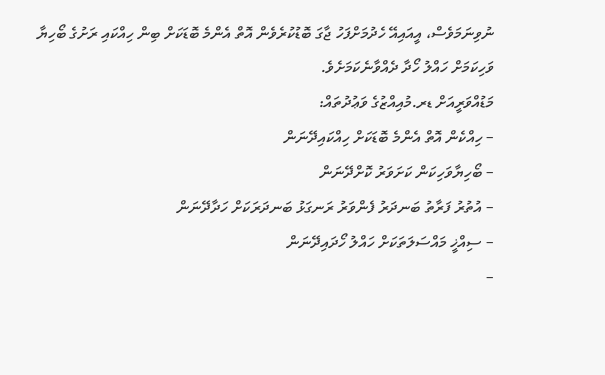ނުވިނަމަވެސް، އީއައިއޭ ހެދުމަށްފަހު ޖާގަ ބޮޑުކުރެވެން އޮތް އެންމެ ބޮޑަކަށް ބިން ހިއްކައި ރަށުގެ ބޯހިޔާ ވަހިކަމަށް ހައްލު ހޯދާ ދެއްވާނެކަމަށެވެ.
މަޑުއްވަރީއަށް ޑރ.މުއިއްޒުގެ ވަޢުދުތައް:
– ހިއްކެން އޮތް އެންމެ ބޮޑަކަށް ހިއްކައިދޭނަން
– ބޯހިޔާވަހިކަން ކަށަވަރު ކޮށްދޭނަން
– އުތުރު ފަރާތު ބަނދަރު ފެންވަރު ރަނގަޅު ބަނދަރަކަށް ހަދާދޭނަން
– ސިއްޚީ މައްސަލަތަކަށް ހައްލު ހޯދައިދޭނަން
–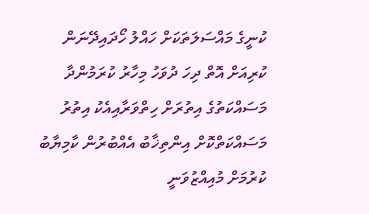ކުނީގެ މައްސަލަތަކަށް ހައްލު ހޯދައިދޭނަން
ކުރިއަށް އޮތް ދިހަ ދުވަހު މިހާރު ކުރަމުންދާ މަސައްކަތުގެ އިތުރަށް ހިތްވަރާއިއެކު އިތުރު މަސައްކަތްކޮށް އިންތިޚާބު އެއްބުރުން ކާމިޔާބު ކުރުމަށް މުއިއްޒުވަނީ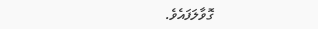ގޮވާލަފައެވެ.